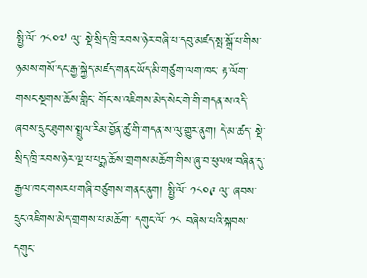སྤྱི་ལོ་ ༡༨༠༧ ལུ་ སྡེ་སྲིད་ཁྲི་རབས་ཉེར་བཞི་པ་དབུ་མཛད་སྤ་སྒྲོ་པ་གིས་ ཉམས་གསོ་དང་རྒྱ་སྐྱེད་མཛད་གནང་ཡོད་མི་གཙུག་ལག་ཁང་ རྟ་ལོག་གསང་སྔགས་ཆོས་གླིང་ གོང་ས་འཇིགས་མེད་སེང་གེ་གི་གདན་ས་འདི་ ཞབས་དྲུང་ཐུགས་སྤྲུལ་རིམ་བྱོན་ཚུ་གི་གདན་ས་ལུ་གྱུར་ནུག། དེ་མ་ཚད་ སྡེ་སྲིད་ཁྲི་རབས་ཉེར་ལྔ་པ་པདྨ་ཆོས་གྲགས་མཆོག་གིས་ཞུ་བ་ཕུལཝ་བཞིན་དུ་ རྒྱལ་ཁང་གསརཔ་གཞི་བཙུགས་གནང་ནུག། སྤྱི་ལོ་ ༡༨༠༩ ལུ་ ཞབས་དྲུང་འཇིགས་མེད་གྲགས་པ་མཆོག་ དགུང་ལོ་ ༡༨ བཞེས་པའི་སྐབས་ དགུང་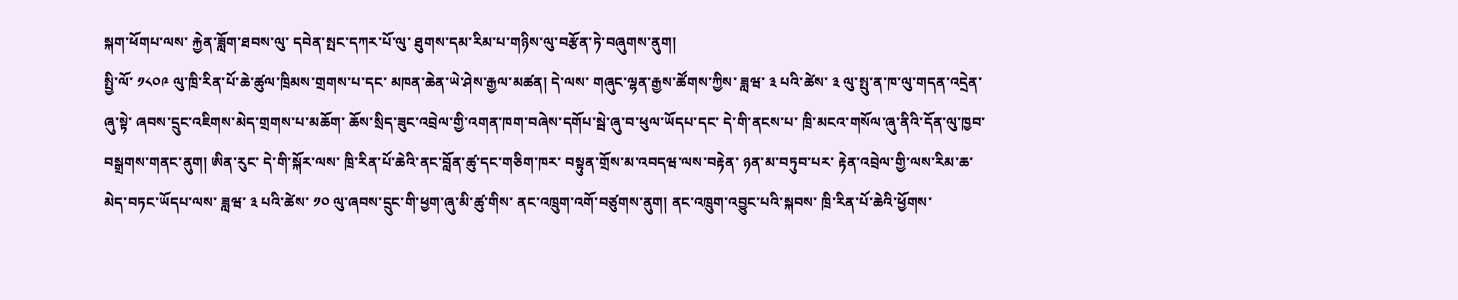སྐག་ཕོགཔ་ལས་ རྐྱེན་ཟློག་ཐབས་ལུ་ དབེན་སྤང་དཀར་པོ་ལུ་ ཐུགས་དམ་རིམ་པ་གཉིས་ལུ་བརྩོན་ཏེ་བཞུགས་ནུག།
སྤྱི་ལོ་ ༡༨༠༩ ལུ་ཁྲི་རིན་པོ་ཆེ་ཚུལ་ཁྲིམས་གྲགས་པ་དང་ མཁན་ཆེན་ཡེ་ཤེས་རྒྱལ་མཚན། དེ་ལས་ གཞུང་ལྷན་རྒྱས་ཚོགས་ཀྱིས་ ཟླཝ་ ༣ པའི་ཚེས་ ༣ ལུ་སྤུ་ན་ཁ་ལུ་གདན་འདྲེན་ཞུ་སྟེ་ ཞབས་དྲུང་འཇིགས་མེད་གྲགས་པ་མཆོག་ ཆོས་སྲིད་ཟུང་འབྲེལ་གྱི་འགན་ཁག་བཞེས་དགོཔ་སྦེ་ཞུ་བ་ཕུལ་ཡོདཔ་དང་ དེ་གི་ནངས་པ་ ཁྲི་མངའ་གསོལ་ཞུ་ནིའི་དོན་ལུ་ཁྱབ་བསྒྲགས་གནང་ནུག། ཨིན་རུང་ དེ་གི་སྐོར་ལས་ ཁྲི་རིན་པོ་ཆེའི་ནང་བློན་ཚུ་དང་གཅིག་ཁར་ བསྟུན་གྲོས་མ་འབདཝ་ལས་བརྟེན་ ཉན་མ་བཏུབ་པར་ རྟེན་འབྲེལ་གྱི་ལས་རིམ་ཆ་མེད་བཏང་ཡོདཔ་ལས་ ཟླཝ་ ༣ པའི་ཚེས་ ༡༠ ལུ་ཞབས་དྲུང་གི་ཕྱག་ཞུ་མི་ཚུ་གིས་ ནང་འཁྲུག་འགོ་བཙུགས་ནུག། ནང་འཁྲུག་འབྱུང་པའི་སྐབས་ ཁྲི་རིན་པོ་ཆེའི་ཕྱོགས་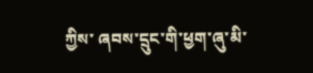ཀྱིས་ ཞབས་དྲུང་གི་ཕྱག་ཞུ་མི་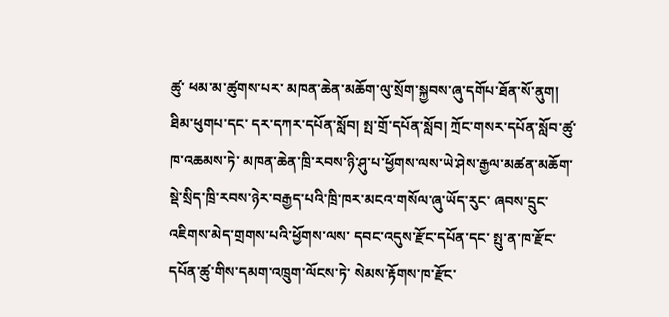ཚུ་ ཕམ་མ་ཚུགས་པར་ མཁན་ཆེན་མཆོག་ལུ་སྲོག་སྐྱབས་ཞུ་དགོཔ་ཐོན་སོ་ནུག།
ཐིམ་ཕུགཔ་དང་ དར་དཀར་དཔོན་སློབ། སྤ་གྲོ་དཔོན་སློབ། ཀྲོང་གསར་དཔོན་སློབ་ཚུ་ཁ་འཆམས་ཏེ་ མཁན་ཆེན་ཁྲི་རབས་ཉི་ཤུ་པ་ཕྱོགས་ལས་ཡེ་ཤེས་རྒྱལ་མཚན་མཆོག་ སྡེ་སྲིད་ཁྲི་རབས་ཉེར་བརྒྱད་པའི་ཁྲི་ཁར་མངའ་གསོལ་ཞུ་ཡོད་རུང་ ཞབས་དྲུང་འཇིགས་མེད་གྲགས་པའི་ཕྱོགས་ལས་ དབང་འདུས་རྫོང་དཔོན་དང་ སྤུ་ན་ཁ་རྫོང་དཔོན་ཚུ་གིས་དམག་འཁྲུག་ལོངས་ཏེ་ སེམས་རྟོགས་ཁ་རྫོང་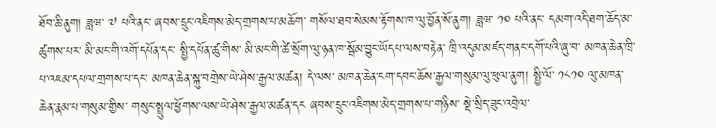ཐོབ་ཆི་ནུག། ཟླཝ་ ༧ པའི་ནང་ ཞབས་དྲུང་འཇིགས་མེད་གྲགས་པ་མཆོག་ གསོལ་ཐབ་སེམས་རྟོགས་ཁ་ལུ་བྱོན་སོ་ནུག། ཟླཝ་ ༡༠ པའི་ནང་ དམག་འདི་ཐག་ཆོད་མ་ཚུགས་པར་ མི་མང་གི་འགོ་དཔོན་དང་ སྤྱི་དཔོན་ཚུ་གིས་ མི་མང་གི་ཚེ་སྲོག་ལུ་ཉན་ཁ་སྦོམ་བྱུང་ཡོདཔ་ལས་བརྟེན་ ཁྲི་འདུམ་མཛད་གནང་དགོ་པའི་ཞུ་བ་ མཁན་ཆེན་ཁྲི་པ་འཇམ་དཔལ་གྲགས་པ་དང་ མཁན་ཆེན་སྐུ་བགྲེས་ཡེ་ཤེས་རྒྱལ་མཚན། དེ་ལས་ མཁན་ཆེན་ངག་དབང་ཆོས་རྒྱལ་གསུམ་ལུ་ཕུལ་ནུག། སྤྱི་ལོ་ ༡༨༡༠ ལུ་མཁན་ཆེན་རྣམ་པ་གསུམ་གྱིས་ གསུང་སྤྲུལ་ཕྱོགས་ལས་ཡེ་ཤེས་རྒྱལ་མཚན་དང ཞབས་དྲུང་འཇིགས་མེད་གྲགས་པ་གཉིས་ སྡེ་སྲིད་ཟུང་འབྲེལ་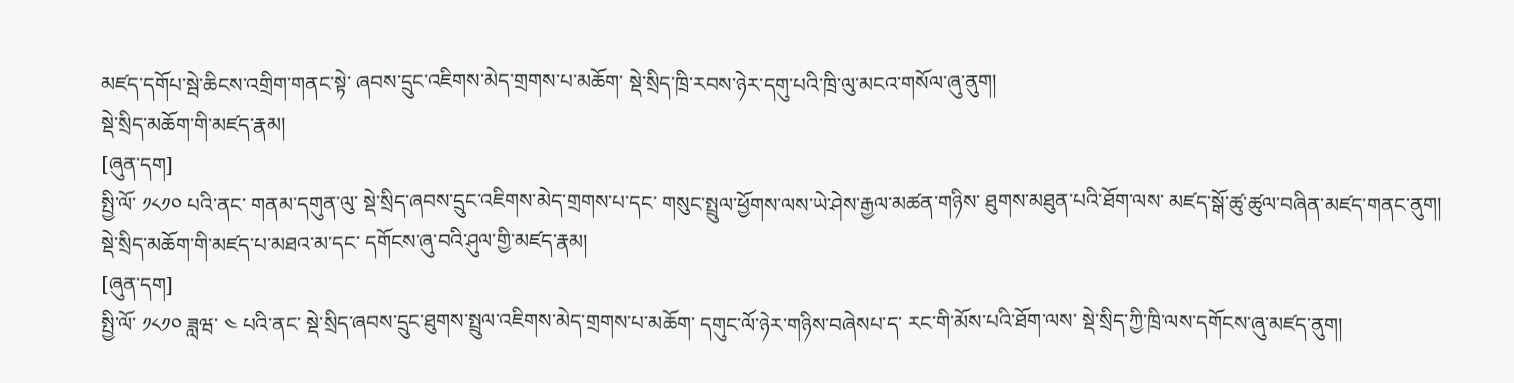མཛད་དགོཔ་སྦེ་ཆིངས་འགྲིག་གནང་སྟེ་ ཞབས་དྲུང་འཇིགས་མེད་གྲགས་པ་མཆོག་ སྡེ་སྲིད་ཁྲི་རབས་ཉེར་དགུ་པའི་ཁྲི་ལུ་མངའ་གསོལ་ཞུ་ནུག།
སྡེ་སྲིད་མཆོག་གི་མཛད་རྣམ།
[ཞུན་དག]
སྤྱི་ལོ་ ༡༨༡༠ པའི་ནང་ གནམ་དགུན་ལུ་ སྡེ་སྲིད་ཞབས་དྲུང་འཇིགས་མེད་གྲགས་པ་དང་ གསུང་སྤྲུལ་ཕྱོགས་ལས་ཡེ་ཤེས་རྒྱལ་མཚན་གཉིས་ ཐུགས་མཐུན་པའི་ཐོག་ལས་ མཛད་སྒོ་ཚུ་ཚུལ་བཞིན་མཛད་གནང་ནུག།
སྡེ་སྲིད་མཆོག་གི་མཛད་པ་མཐའ་མ་དང་ དགོངས་ཞུ་བའི་ཤུལ་གྱི་མཛད་རྣམ།
[ཞུན་དག]
སྤྱི་ལོ་ ༡༨༡༠ ཟླཝ་ ༤ པའི་ནང་ སྡེ་སྲིད་ཞབས་དྲུང་ཐུགས་སྤྲུལ་འཇིགས་མེད་གྲགས་པ་མཆོག་ དགུང་ལོ་ཉེར་གཉིས་བཞེསཔ་ད་ རང་གི་མོས་པའི་ཐོག་ལས་ སྡེ་སྲིད་ཀྱི་ཁྲི་ལས་དགོངས་ཞུ་མཛད་ནུག།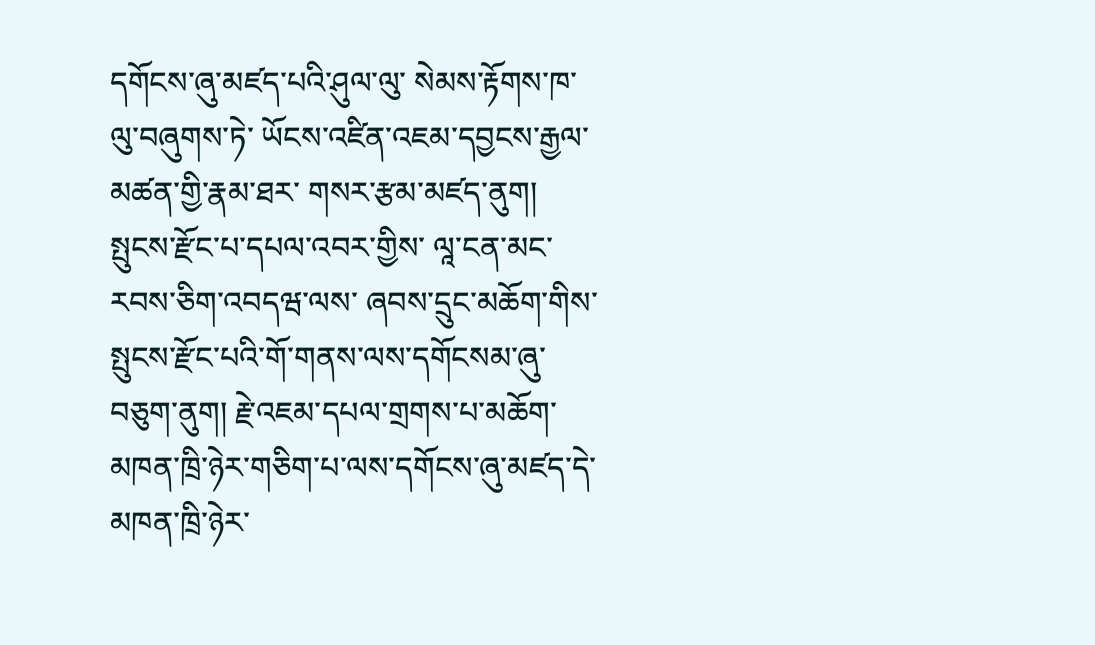དགོངས་ཞུ་མཛད་པའི་ཤུལ་ལུ་ སེམས་རྟོགས་ཁ་ལུ་བཞུགས་ཏེ་ ཡོངས་འཛིན་འཇམ་དབྱངས་རྒྱལ་མཚན་གྱི་རྣམ་ཐར་ གསར་རྩམ་མཛད་ནུག། སྤུངས་རྫོང་པ་དཔལ་འབར་གྱིས་ ལཱ་ངན་མང་རབས་ཅིག་འབདཝ་ལས་ ཞབས་དྲུང་མཆོག་གིས་ སྤུངས་རྫོང་པའི་གོ་གནས་ལས་དགོངསམ་ཞུ་བཅུག་ནུག། རྗེ་འཇམ་དཔལ་གྲགས་པ་མཆོག་ མཁན་ཁྲི་ཉེར་གཅིག་པ་ལས་དགོངས་ཞུ་མཛད་དེ་ མཁན་ཁྲི་ཉེར་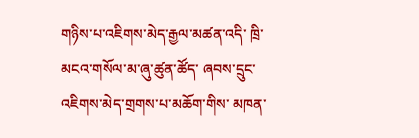གཉིས་པ་འཇིགས་མེད་རྒྱལ་མཚན་འདི་ ཁྲི་མངའ་གསོལ་མ་ཞུ་ཚུན་ཚོད་ ཞབས་དྲུང་འཇིགས་མེད་གྲགས་པ་མཆོག་གིས་ མཁན་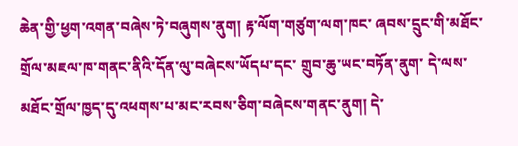ཆེན་གྱི་ཕྱག་འགན་བཞེས་ཏེ་བཞུགས་ནུག། རྟ་ལོག་གཙུག་ལག་ཁང་ ཞབས་དྲུང་གི་མཐོང་གྲོལ་མཇལ་ཁ་གནང་ནིའི་དོན་ལུ་བཞེངས་ཡོདཔ་དང་ གྲུབ་ཆུ་ཡང་བཏོན་ནུག་ དེ་ལས་ མཐོང་གྲོལ་ཁྱད་དུ་འཕགས་པ་མང་རབས་ཅིག་བཞེངས་གནང་ནུག། དེ་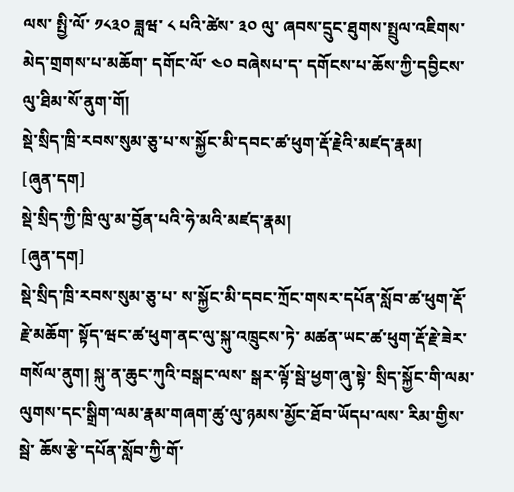ལས་ སྤྱི་ལོ་ ༡༨༣༠ ཟླཝ་ ༨ པའི་ཚེས་ ༣༠ ལུ་ ཞབས་དྲུང་ཐུགས་སྤྲུལ་འཇིགས་མེད་གྲགས་པ་མཆོག་ དགོང་ལོ་ ༤༠ བཞེསཔ་ད་ དགོངས་པ་ཆོས་ཀྱི་དབྱིངས་ལུ་ཐིམ་སོ་ནུག་གོ།
སྡེ་སྲིད་ཁྲི་རབས་སུམ་ཅུ་པ་ས་སྐྱོང་མི་དབང་ཚ་ཕུག་རྡོ་རྗེའི་མཛད་རྣམ།
[ཞུན་དག]
སྡེ་སྲིད་ཀྱི་ཁྲི་ལུ་མ་བྱོན་པའི་ཧེ་མའི་མཛད་རྣམ།
[ཞུན་དག]
སྡེ་སྲིད་ཁྲི་རབས་སུམ་ཅུ་པ་ ས་སྐྱོང་མི་དབང་ཀྲོང་གསར་དཔོན་སློབ་ཚ་ཕུག་རྡོ་རྗེ་མཆོག་ སྟོད་ཝང་ཚ་ཕུག་ནང་ལུ་སྐུ་འཁྲུངས་ཏེ་ མཚན་ཡང་ཚ་ཕུག་རྡོ་རྗེ་ཟེར་གསོལ་ནུག། སྐུ་ན་ཆུང་ཀུའི་བསྒང་ལས་ སྒར་ལྟོ་སྦེ་ཕྱག་ཞུ་སྟེ་ སྲིད་སྐྱོང་གི་ལམ་ལུགས་དང་སྒྲིག་ལམ་རྣམ་གཞག་ཚུ་ལུ་ཉམས་མྱོང་ཐོབ་ཡོདཔ་ལས་ རིམ་གྱིས་སྦེ་ ཆོས་རྩེ་དཔོན་སློབ་ཀྱི་གོ་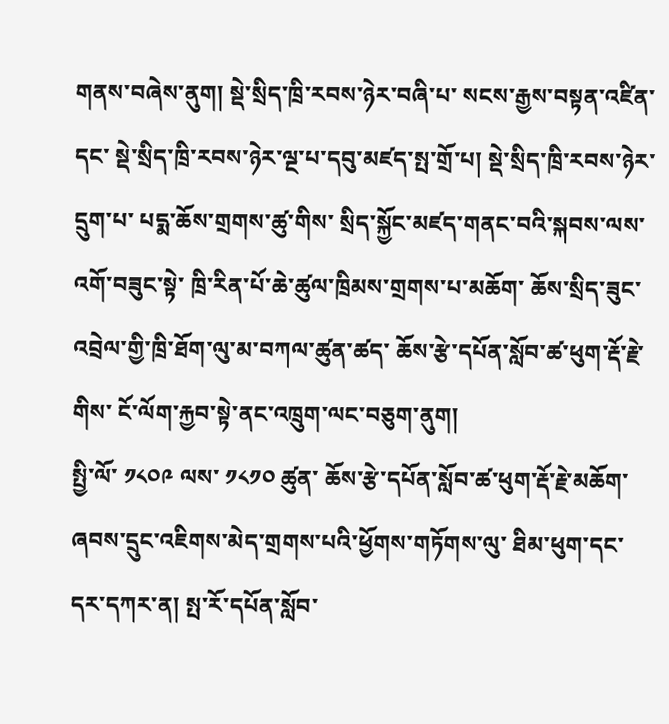གནས་བཞེས་ནུག། སྡེ་སྲིད་ཁྲི་རབས་ཉེར་བཞི་པ་ སངས་རྒྱས་བསྟན་འཛིན་དང་ སྡེ་སྲིད་ཁྲི་རབས་ཉེར་ལྔ་པ་དབུ་མཛད་སྤ་གྲོ་པ། སྡེ་སྲིད་ཁྲི་རབས་ཉེར་དྲུག་པ་ པདྨ་ཆོས་གྲགས་ཚུ་གིས་ སྲིད་སྐྱོང་མཛད་གནང་བའི་སྐབས་ལས་འགོ་བཟུང་སྟེ་ ཁྲི་རིན་པོ་ཆེ་ཚུལ་ཁྲིམས་གྲགས་པ་མཆོག་ ཆོས་སྲིད་ཟུང་འབྲེལ་གྱི་ཁྲི་ཐོག་ལུ་མ་བཀལ་ཚུན་ཚད་ ཆོས་རྩེ་དཔོན་སློབ་ཚ་ཕུག་རྡོ་རྗེ་གིས་ ངོ་ལོག་རྐྱབ་སྟེ་ནང་འཁྲུག་ལང་བཅུག་ནུག།
སྤྱི་ལོ་ ༡༨༠༩ ལས་ ༡༨༡༠ ཚུན་ ཆོས་རྩེ་དཔོན་སློབ་ཚ་ཕུག་རྡོ་རྗེ་མཆོག་ ཞབས་དྲུང་འཇིགས་མེད་གྲགས་པའི་ཕྱོགས་གཏོགས་ལུ་ ཐིམ་ཕུག་དང་དར་དཀར་ན། སྤ་རོ་དཔོན་སློབ་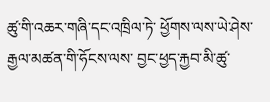ཚུ་གི་འཆར་གཞི་དང་འཁྲིལ་ཏེ་ ཕྱོགས་ལས་ཡེ་ཤེས་རྒྱལ་མཚན་གི་ཧོངས་ལས་ བྱང་ཕྱད་རྐྱབ་མི་ཚུ་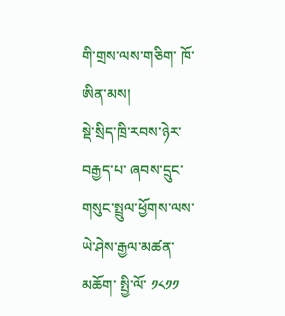གི་གྲས་ལས་གཅིག་ ཁོ་ཨིན་མས།
སྡེ་སྲིད་ཁྲི་རབས་ཉེར་བརྒྱད་པ་ ཞབས་དྲུང་གསུང་སྤྲུལ་ཕྱོགས་ལས་ཡེ་ཤེས་རྒྱལ་མཚན་མཆོག་ སྤྱི་ལོ་ ༡༨༡༡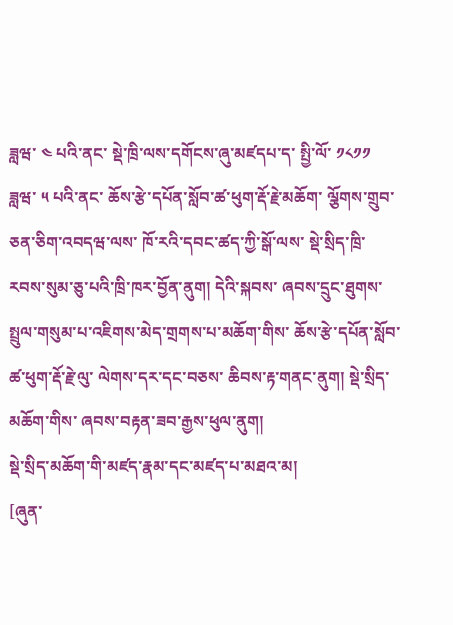ཟླཝ་ ༤ པའི་ནང་ སྡེ་ཁྲི་ལས་དགོངས་ཞུ་མཛདཔ་ད་ སྤྱི་ལོ་ ༡༨༡༡ ཟླཝ་ ༥ པའི་ནང་ ཆོས་རྩེ་དཔོན་སློབ་ཚ་ཕུག་རྡོ་རྗེ་མཆོག་ ལྕོགས་གྲུབ་ཅན་ཅིག་འབདཝ་ལས་ ཁོ་རའི་དབང་ཚད་ཀྱི་སྒོ་ལས་ སྡེ་སྲིད་ཁྲི་རབས་སུམ་ཅུ་པའི་ཁྲི་ཁར་བྱོན་ནུག། དེའི་སྐབས་ ཞབས་དྲུང་ཐུགས་སྤྲུལ་གསུམ་པ་འཇིགས་མེད་གྲགས་པ་མཆོག་གིས་ ཆོས་རྩེ་དཔོན་སློབ་ཚ་ཕུག་རྡོ་རྗེ་ལུ་ ལེགས་དར་དང་བཅས་ ཆིབས་རྟ་གནང་ནུག། སྡེ་སྲིད་མཆོག་གིས་ ཞབས་བརྟན་ཟབ་རྒྱས་ཕུལ་ནུག།
སྡེ་སྲིད་མཆོག་གི་མཛད་རྣམ་དང་མཛད་པ་མཐའ་མ།
[ཞུན་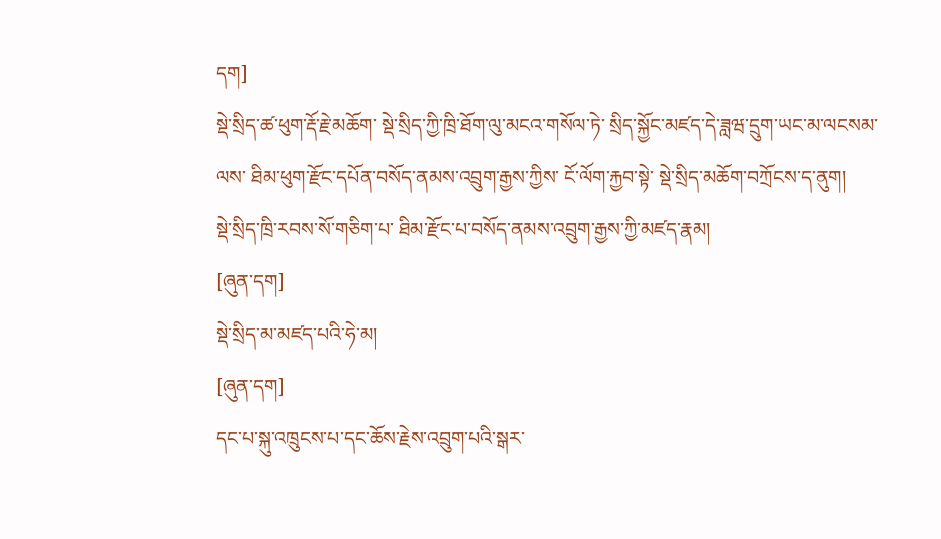དག]
སྡེ་སྲིད་ཚ་ཕུག་རྡོ་རྗེ་མཆོག་ སྡེ་སྲིད་ཀྱི་ཁྲི་ཐོག་ལུ་མངའ་གསོལ་ཏེ་ སྲིད་སྐྱོང་མཛད་དེ་ཟླཝ་དྲུག་ཡང་མ་ལངསམ་ལས་ ཐིམ་ཕུག་རྫོང་དཔོན་བསོད་ནམས་འབྲུག་རྒྱས་ཀྱིས་ ངོ་ལོག་རྐྱབ་སྟེ་ སྡེ་སྲིད་མཆོག་བཀྲོངས་ད་ནུག།
སྡེ་སྲིད་ཁྲི་རབས་སོ་གཅིག་པ་ ཐིམ་རྫོང་པ་བསོད་ནམས་འབྲུག་རྒྱས་ཀྱི་མཛད་རྣམ།
[ཞུན་དག]
སྡེ་སྲིད་མ་མཛད་པའི་ཧེ་མ།
[ཞུན་དག]
དང་པ་སྐུ་འཁྲུངས་པ་དང་ཆོས་རྗེས་འབྲུག་པའི་སྒར་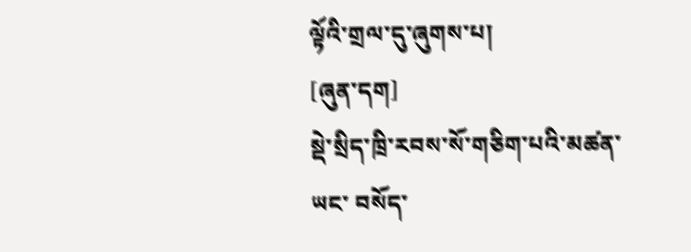ལྟོའི་གྲལ་དུ་ཞུགས་པ།
[ཞུན་དག]
སྡེ་སྲིད་ཁྲི་རབས་སོ་གཅིག་པའི་མཚན་ཡང་ བསོད་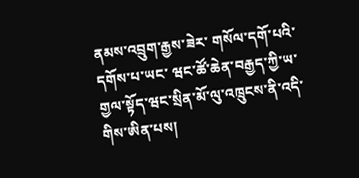ནམས་འབྲུག་རྒྱས་ཟེར་ གསོལ་དགོ་པའི་དགོས་པ་ཡང་ ཝང་ཚོ་ཆེན་བརྒྱད་ཀྱི་ཡ་གྱལ་སྟོད་ཝང་སྲིན་མོ་ལུ་འཁྲུངས་ནི་འདི་གིས་ཨིན་པས།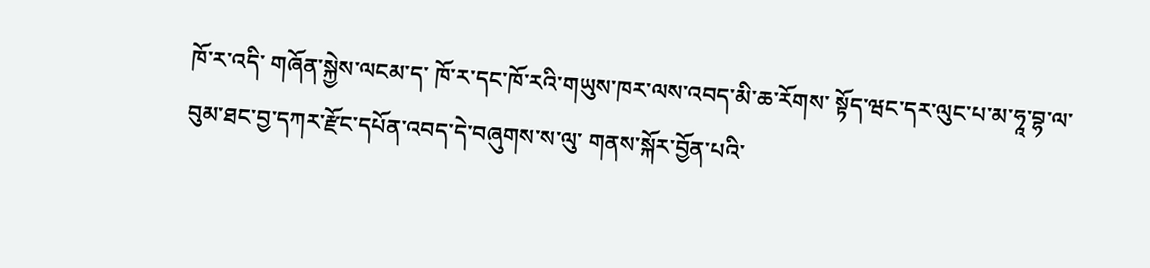ཁོ་ར་འདི་ གཞོན་སྐྱེས་ལངམ་ད་ ཁོ་ར་དང་ཁོ་རའི་གཡུས་ཁར་ལས་འབད་མི་ཆ་རོགས་ སྟོད་ཝང་དར་ལུང་པ་མ་ཧཱ་བྷ་ལ་བུམ་ཐང་བྱ་དཀར་རྫོང་དཔོན་འབད་དེ་བཞུགས་ས་ལུ་ གནས་སྐོར་བྱོན་པའི་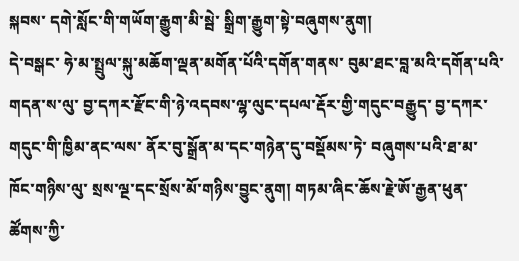སྐབས་ དགེ་སློང་གི་གཡོག་རྒྱུག་མི་སྦེ་ སྒྲིག་རྒྱུག་སྟེ་བཞུགས་ནུག།
དེ་བསྒང་ ཧེ་མ་སྤྲུལ་སྐུ་མཆོག་ལྡན་མགོན་པོའི་དགོན་གནས་ བུམ་ཐང་བླ་མའི་དགོན་པའི་གདན་ས་ལུ་ བྱ་དཀར་རྫོང་གི་ཉེ་འདབས་ལྷ་ལུང་དཔལ་རྡོར་གྱི་གདུང་བརྒྱུད་ བྱ་དཀར་གདུང་གི་ཁྱིམ་ནང་ལས་ ནོར་བུ་སྒྲོན་མ་དང་གཉེན་དུ་བསྡོམས་ཏེ་ བཞུགས་པའི་ཐ་མ་ ཁོང་གཉིས་ལུ་ སྲས་ལྔ་དང་སྲོས་མོ་གཉིས་བྱུང་ནུག། གཏམ་ཞིང་ཆོས་རྗེ་ཨོ་རྒྱན་ཕུན་ཚོགས་ཀྱི་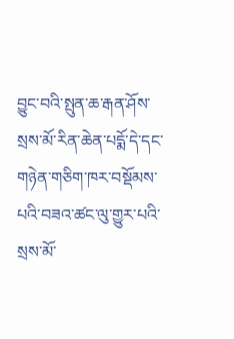བྱུང་བའི་སྤུན་ཆ་རྒན་ཤོས་སྲས་མོ་རིན་ཆེན་པདྨོ་དེ་དང་ གཉེན་གཅིག་ཁར་བསྡོམས་པའི་བཟའ་ཚང་ལུ་གྱུར་པའི་ སྲས་མོ་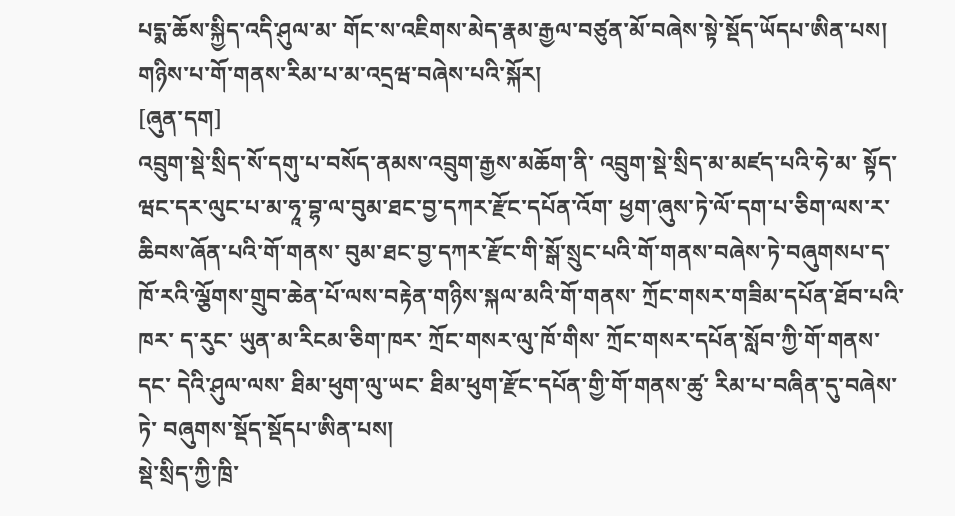པདྨ་ཆོས་སྐྱིད་འདི་ཤུལ་མ་ གོང་ས་འཇིགས་མེད་རྣམ་རྒྱལ་བཙུན་མོ་བཞེས་སྟེ་སྡོད་ཡོདཔ་ཨིན་པས།
གཉིས་པ་གོ་གནས་རིམ་པ་མ་འདྲཝ་བཞེས་པའི་སྐོར།
[ཞུན་དག]
འབྲུག་སྡེ་སྲིད་སོ་དགུ་པ་བསོད་ནམས་འབྲུག་རྒྱས་མཆོག་ནི་ འབྲུག་སྡེ་སྲིད་མ་མཛད་པའི་ཧེ་མ་ སྟོད་ཝང་དར་ལུང་པ་མ་ཧཱ་བྷ་ལ་བུམ་ཐང་བྱ་དཀར་རྫོང་དཔོན་འོག་ ཕྱག་ཞུས་ཏེ་ལོ་དག་པ་ཅིག་ལས་ར་ ཆིབས་ཞོན་པའི་གོ་གནས་ བུམ་ཐང་བྱ་དཀར་རྫོང་གི་སྒོ་སྲུང་པའི་གོ་གནས་བཞེས་ཏེ་བཞུགསཔ་ད་ ཁོ་རའི་ལྕོགས་གྲུབ་ཆེན་པོ་ལས་བརྟེན་གཉིས་སྐལ་མའི་གོ་གནས་ ཀྲོང་གསར་གཟིམ་དཔོན་ཐོབ་པའི་ཁར་ ད་རུང་ ཡུན་མ་རིངམ་ཅིག་ཁར་ ཀྲོང་གསར་ལུ་ཁོ་གིས་ ཀྲོང་གསར་དཔོན་སློབ་ཀྱི་གོ་གནས་དང་ དེའི་ཤུལ་ལས་ ཐིམ་ཕུག་ལུ་ཡང་ ཐིམ་ཕུག་རྫོང་དཔོན་གྱི་གོ་གནས་ཚུ་ རིམ་པ་བཞིན་དུ་བཞེས་ཏེ་ བཞུགས་སྡོད་སྡོདཔ་ཨིན་པས།
སྡེ་སྲིད་ཀྱི་ཁྲི་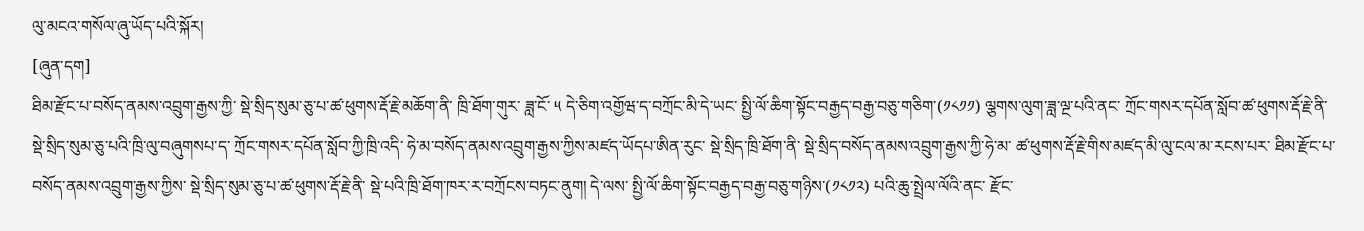ལུ་མངའ་གསོལ་ཞུ་ཡོད་པའི་སྐོར།
[ཞུན་དག]
ཐིམ་རྫོང་པ་བསོད་ནམས་འབྲུག་རྒྱས་ཀྱི་ སྡེ་སྲིད་སུམ་ཅུ་པ་ཚ་ཕུགས་རྡོ་རྗེ་མཆོག་ནི་ ཁྲི་ཐོག་གུར་ ཟླ་ངོ་ ༥ དེ་ཅིག་འགྱོཝ་ད་བཀྲོང་མི་དེ་ཡང་ སྤྱི་ལོ་ཆིག་སྟོང་བརྒྱད་བརྒྱ་བཅུ་གཅིག་(༡༨༡༡) ལྕགས་ལུག་ཟླ་ལྔ་པའི་ནང་ ཀྲོང་གསར་དཔོན་སློབ་ཚ་ཕུགས་རྡོ་རྗེ་ནི་ སྡེ་སྲིད་སུམ་ཅུ་པའི་ཁྲི་ལུ་བཞུགསཔ་ད་ ཀྲོང་གསར་དཔོན་སློབ་ཀྱི་ཁྲི་འདི་ ཧེ་མ་བསོད་ནམས་འབྲུག་རྒྱས་ཀྱིས་མཛད་ཡོདཔ་ཨིན་རུང་ སྡེ་སྲིད་ཁྲི་ཐོག་ནི་ སྡེ་སྲིད་བསོད་ནམས་འབྲུག་རྒྱས་ཀྱི་ཧེ་མ་ ཚ་ཕུགས་རྡོ་རྗེ་གིས་མཛད་མི་ལུ་ངལ་མ་རངས་པར་ ཐིམ་རྫོང་པ་བསོད་ནམས་འབྲུག་རྒྱས་ཀྱིས་ སྡེ་སྲིད་སུམ་ཅུ་པ་ཚ་ཕུགས་རྡོ་རྗེ་ནི་ སྡེ་པའི་ཁྲི་ཐོག་ཁར་ར་བཀྲོངས་བཏང་ནུག། དེ་ལས་ སྤྱི་ལོ་ཆིག་སྟོང་བརྒྱད་བརྒྱ་བཅུ་གཉིས་(༡༨༡༢) པའི་ཆུ་སྤྲེལ་ལོའི་ནང་ རྫོང་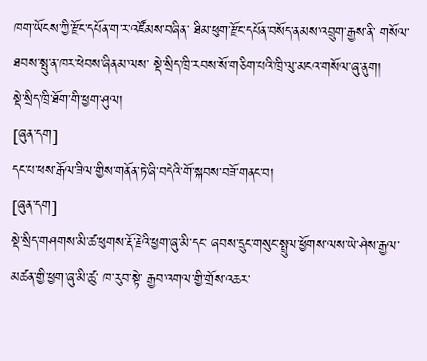ཁག་ཡོངས་ཀྱི་རྫོང་དཔོན་ག་ར་འཛོམས་བཞིན་ ཐིམ་ཕུག་རྫོང་དཔོན་བསོད་ནམས་འབྲུག་རྒྱས་ནི་ གསོལ་ཐབས་སྤུ་ན་ཁར་ཕེབས་ཞིནམ་ལས་ སྡེ་སྲིད་ཁྲི་རབས་སོ་གཅིག་པའི་ཁྲི་ལུ་མངའ་གསོལ་ཞུ་ནུག།
སྡེ་སྲིད་ཁྲི་ཐོག་གི་ཕྱག་ཤུལ།
[ཞུན་དག]
དང་པ་ཕས་རྒོལ་ཟིལ་གྱིས་གནོན་ཏེ་ཞི་བདེའི་གོ་སྐབས་བཟོ་གནང་བ།
[ཞུན་དག]
སྡེ་སྲིད་གཤགས་མི་ཚ་ཕུགས་རྡོ་རྗེའི་ཕྱག་ཞུ་མི་དང་ ཞབས་དྲུང་གསུང་སྤྲུལ་ཕྱོགས་ལས་ཡེ་ཤེས་རྒྱལ་མཚན་གྱི་ཕྱག་ཞུ་མི་ཚུ་ ཁ་རུབ་སྟེ་ རྒྱབ་འགལ་གྱི་གྲོས་འཆར་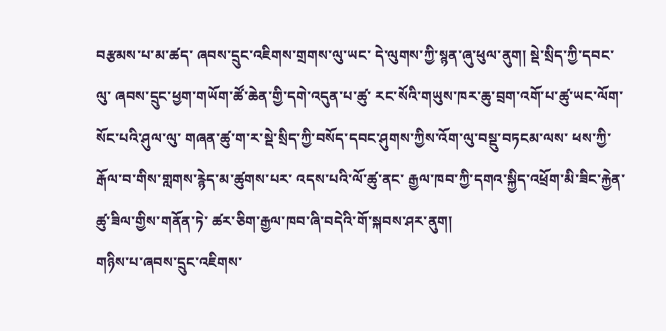བརྩམས་པ་མ་ཚད་ ཞབས་དྲུང་འཇིགས་གྲགས་ལུ་ཡང་ དེ་ལུགས་ཀྱི་སྙན་ཞུ་ཕུལ་ནུག། སྡེ་སྲིད་ཀྱི་དབང་ལུ་ ཞབས་དྲུང་ཕྱག་གཡོག་ཚོ་ཆེན་གྱི་དགེ་འདུན་པ་ཚུ་ རང་སོའི་གཡུས་ཁར་ཆུ་བྲག་འགོ་པ་ཚུ་ཡང་ལོག་སོང་པའི་ཤུལ་ལུ་ གཞན་ཚུ་ག་ར་སྡེ་སྲིད་ཀྱི་བསོད་དབང་ཤུགས་ཀྱིས་འོག་ལུ་བསྡུ་བཏངམ་ལས་ ཕས་ཀྱི་རྒོལ་བ་གིས་གླགས་རྙེད་མ་ཚུགས་པར་ འདས་པའི་ལོ་ཚུ་ནང་ རྒྱལ་ཁབ་ཀྱི་དགའ་སྐྱིད་འཕྲོག་མི་ཟིང་རྐྱེན་ཚུ་ཟིལ་གྱིས་གནོན་ཏེ་ ཚར་ཅིག་རྒྱལ་ཁབ་ཞི་བདེའི་གོ་སྐབས་ཤར་ནུག།
གཉིས་པ་ཞབས་དྲུང་འཇིགས་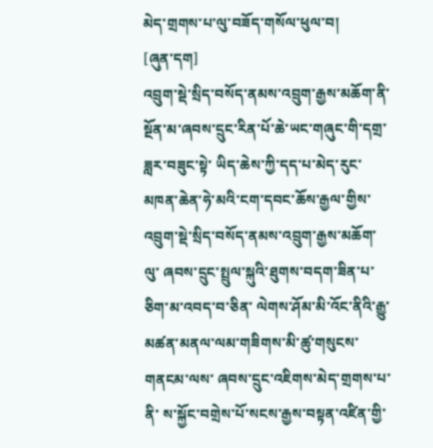མེད་གྲགས་པ་ལུ་བཟོད་གསོལ་ཕུལ་བ།
[ཞུན་དག]
འབྲུག་སྡེ་སྲིད་བསོད་ནམས་འབྲུག་རྒྱས་མཆོག་ནི་ སྔོན་མ་ཞབས་དྲུང་རིན་པོ་ཆེ་ཡང་གཞུང་གི་དགྲ་ཟླར་བཟུང་སྟེ་ ཡིད་ཆེས་ཀྱི་དད་པ་མེད་རུང་ མཁན་ཆེན་ཧེ་མའི་ངག་དབང་ཆོས་རྒྱལ་གྱིས་ འབྲུག་སྡེ་སྲིད་བསོད་ནམས་འབྲུག་རྒྱས་མཆོག་ལུ་ ཞབས་དྲུང་སྤྲུལ་སྐུའི་ཐུགས་བདག་ཟིན་པ་ཅིག་མ་འབད་བ་ཅིན་ ལེགས་ཤོམ་མི་འོང་ནིའི་རྒྱུ་མཚན་མནལ་ལམ་གཟིགས་མི་ཚུ་གསུངས་གནངམ་ལས་ ཞབས་དྲུང་འཇིགས་མེད་གྲགས་པ་ནི་ ས་སྐྱོང་བགྲེས་པོ་སངས་རྒྱས་བསྟན་འཛིན་གྱི་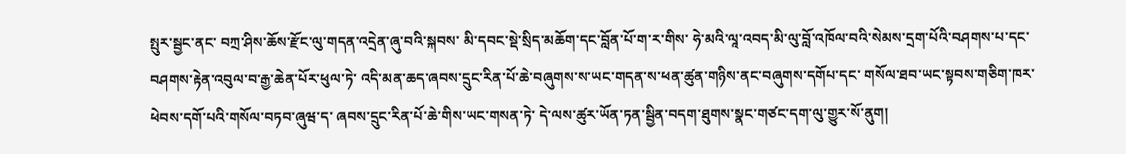སྤུར་སྦྱང་ནང་ བཀྲ་ཤིས་ཆོས་རྫོང་ལུ་གདན་འདྲེན་ཞུ་བའི་སྐབས་ མི་དབང་སྡེ་སྲིད་མཆོག་དང་བློན་པོ་ག་ར་གིས་ ཧེ་མའི་ལཱ་འབད་མི་ལུ་བློ་འཁོལ་བའི་སེམས་དྲག་པོའི་བཤགས་པ་དང་བཤགས་རྟེན་འབུལ་བ་རྒྱ་ཆེན་པོར་ཕུལ་ཏེ་ འདི་མན་ཆད་ཞབས་དྲུང་རིན་པོ་ཆེ་བཞུགས་ས་ཡང་གདན་ས་ཕན་ཚུན་གཉིས་ནང་བཞུགས་དགོཔ་དང་ གསོལ་ཐབ་ཡང་སྟབས་གཅིག་ཁར་ཕེབས་དགོ་པའི་གསོལ་བཏབ་ཞུཝ་ད་ ཞབས་དྲུང་རིན་པོ་ཆེ་གིས་ཡང་གསན་ཏེ་ དེ་ལས་ཚུར་ཡོན་ཏན་སྦྱིན་བདག་ཐུགས་སྣང་གཙང་དག་ལུ་གྱུར་སོ་ནུག།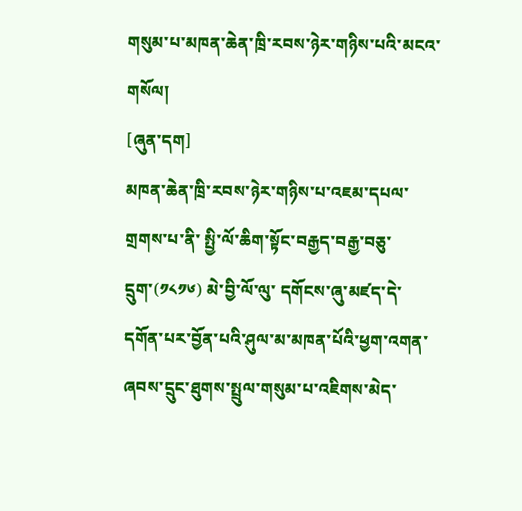གསུམ་པ་མཁན་ཆེན་ཁྲི་རབས་ཉེར་གཉིས་པའི་མངའ་གསོལ།
[ཞུན་དག]
མཁན་ཆེན་ཁྲི་རབས་ཉེར་གཉིས་པ་འཇམ་དཔལ་གྲགས་པ་ནི་ སྤྱི་ལོ་ཆིག་སྟོང་བརྒྱད་བརྒྱ་བཅུ་དྲུག་(༡༨༡༦) མེ་བྱི་ལོ་ལུ་ དགོངས་ཞུ་མཛད་དེ་ དགོན་པར་བྱོན་པའི་ཤུལ་མ་མཁན་པོའི་ཕྱག་འགན་ ཞབས་དྲུང་ཐུགས་སྤྲུལ་གསུམ་པ་འཇིགས་མེད་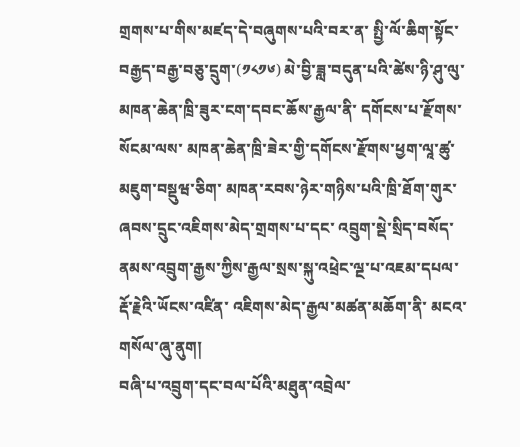གྲགས་པ་གིས་མཛད་དེ་བཞུགས་པའི་བར་ན་ སྤྱི་ལོ་ཆིག་སྟོང་བརྒྱད་བརྒྱ་བཅུ་དྲུག་(༡༨༡༦) མེ་བྱི་ཟླ་བདུན་པའི་ཚེས་ཉི་ཤུ་ལུ་ མཁན་ཆེན་ཁྲི་ཟུར་ངག་དབང་ཆོས་རྒྱལ་ནི་ དགོངས་པ་རྫོགས་སོངམ་ལས་ མཁན་ཆེན་ཁྲི་ཟེར་གྱི་དགོངས་རྫོགས་ཕྱག་ལཱ་ཚུ་མཇུག་བསྡུཝ་ཅིག་ མཁན་རབས་ཉེར་གཉིས་པའི་ཁྲི་ཐོག་གུར་ ཞབས་དྲུང་འཇིགས་མེད་གྲགས་པ་དང་ འབྲུག་སྡེ་སྲིད་བསོད་ནམས་འབྲུག་རྒྱས་ཀྱིས་རྒྱལ་སྲས་སྐུ་འཕྲེང་ལྔ་པ་འཇམ་དཔལ་རྡོ་རྗེའི་ཡོངས་འཛིན་ འཇིགས་མེད་རྒྱལ་མཚན་མཆོག་ནི་ མངའ་གསོལ་ཞུ་ནུག།
བཞི་པ་འབྲུག་དང་བལ་པོའི་མཐུན་འབྲེལ་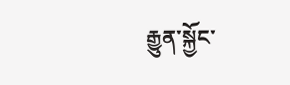རྒྱུན་སྐྱོང་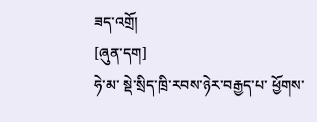ཟད་འགྲོ།
[ཞུན་དག]
ཧེ་མ་ སྡེ་སྲིད་ཁྲི་རབས་ཉེར་བརྒྱད་པ་ ཕྱོགས་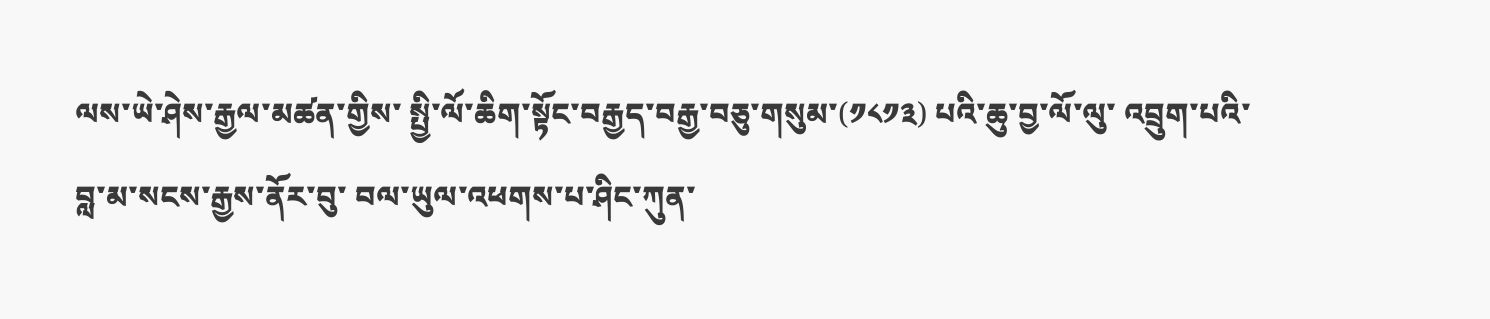ལས་ཡེ་ཤེས་རྒྱལ་མཚན་གྱིས་ སྤྱི་ལོ་ཆིག་སྟོང་བརྒྱད་བརྒྱ་བཅུ་གསུམ་(༡༨༡༣) པའི་ཆུ་བྱ་ལོ་ལུ་ འབྲུག་པའི་བླ་མ་སངས་རྒྱས་ནོར་བུ་ བལ་ཡུལ་འཕགས་པ་ཤིང་ཀུན་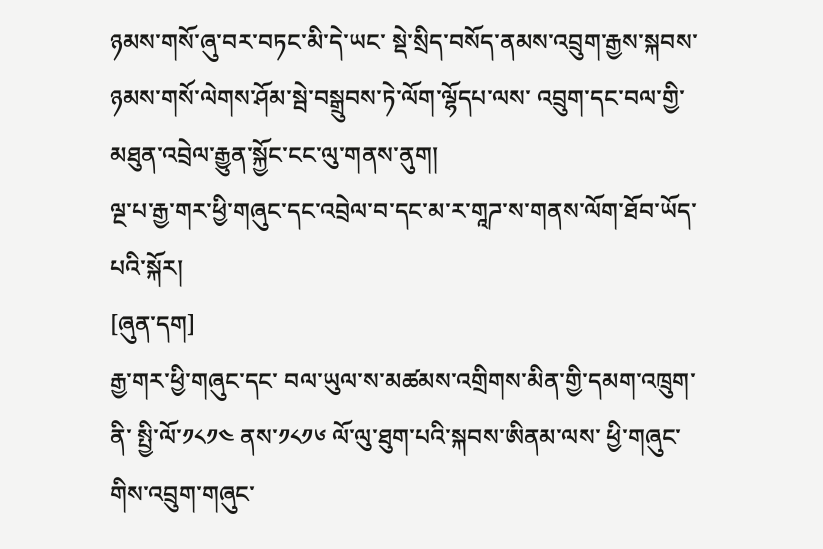ཉམས་གསོ་ཞུ་བར་བཏང་མི་དེ་ཡང་ སྡེ་སྲིད་བསོད་ནམས་འབྲུག་རྒྱས་སྐབས་ ཉམས་གསོ་ལེགས་ཤོམ་སྦེ་བསྒྲུབས་ཏེ་ལོག་ལྷོདཔ་ལས་ འབྲུག་དང་བལ་གྱི་མཐུན་འབྲེལ་རྒྱུན་སྐྱོང་ངང་ལུ་གནས་ནུག།
ལྔ་པ་རྒྱ་གར་ཕྱི་གཞུང་དང་འབྲེལ་བ་དང་མ་ར་གཱཌ་ས་གནས་ལོག་ཐོབ་ཡོད་པའི་སྐོར།
[ཞུན་དག]
རྒྱ་གར་ཕྱི་གཞུང་དང་ བལ་ཡུལ་ས་མཚམས་འགྲིགས་མིན་གྱི་དམག་འཁྲུག་ནི་ སྤྱི་ལོ་༡༨༡༤ ནས་༡༨༡༦ ལོ་ལུ་ཐུག་པའི་སྐབས་ཨིནམ་ལས་ ཕྱི་གཞུང་གིས་འབྲུག་གཞུང་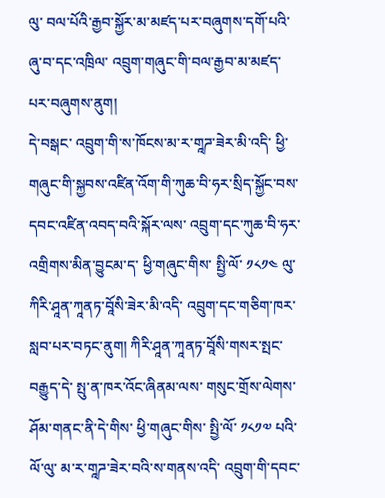ལུ་ བལ་པོའི་རྒྱབ་སྐྱོར་མ་མཛད་པར་བཞུགས་དགོ་པའི་ཞུ་བ་དང་འཁྲིལ་ འབྲུག་གཞུང་གི་བལ་རྒྱབ་མ་མཛད་པར་བཞུགས་ནུག།
དེ་བསྒང་ འབྲུག་གི་ས་ཁོངས་མ་ར་གཱཌ་ཟེར་མི་འདི་ ཕྱི་གཞུང་གི་སྐྱབས་འཛིན་འོག་གི་ཀུཆ་བི་ཧར་སྲིད་སྐྱོང་བས་དབང་འཛིན་འབད་བའི་སྐོར་ལས་ འབྲུག་དང་ཀུཆ་བི་ཧར་ འགྲིགས་མིན་བྱུངམ་ད་ ཕྱི་གཞུང་གིས་ སྤྱི་ལོ་ ༡༨༡༤ ལུ་ ཀིརི་ཤཱན་ཀཱནཏ་བཱོསི་ཟེར་མི་འདི་ འབྲུག་དང་གཅིག་ཁར་སླབ་པར་བཏང་ནུག། ཀིརི་ཤཱན་ཀཱནཏ་བཱོསི་གསར་སྤང་བརྒྱུད་དེ་ སྤུ་ན་ཁར་འོང་ཞིནམ་ལས་ གསུང་གྲོས་ལེགས་ཤོམ་གནང་ནི་དེ་གིས་ ཕྱི་གཞུང་གིས་ སྤྱི་ལོ་ ༡༨༡༧ པའི་ལོ་ལུ་ མ་ར་གཱཌ་ཟེར་བའི་ས་གནས་འདི་ འབྲུག་གི་དབང་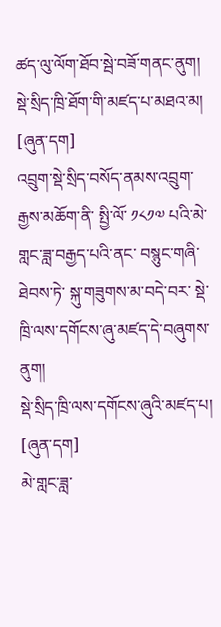ཚད་ལུ་ལོག་ཐོབ་སྦེ་བཟོ་གནང་ནུག།
སྡེ་སྲིད་ཁྲི་ཐོག་གི་མཛད་པ་མཐའ་མ།
[ཞུན་དག]
འབྲུག་སྡེ་སྲིད་བསོད་ནམས་འབྲུག་རྒྱས་མཆོག་ནི་ སྤྱི་ལོ་ ༡༨༡༧ པའི་མེ་གླང་ཟླ་བརྒྱད་པའི་ནང་ བསྙུང་གཞི་ཐེབས་ཏེ་ སྐུ་གཟུགས་མ་བདེ་བར་ སྡེ་ཁྲི་ལས་དགོངས་ཞུ་མཛད་དེ་བཞུགས་ནུག།
སྡེ་སྲིད་ཁྲི་ལས་དགོངས་ཞུའི་མཛད་པ།
[ཞུན་དག]
མེ་གླང་ཟླ་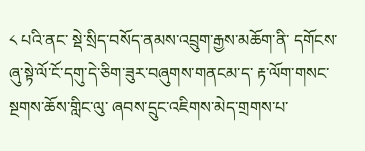༨ པའི་ནང་ སྡེ་སྲིད་བསོད་ནམས་འབྲུག་རྒྱས་མཆོག་ནི་ དགོངས་ཞུ་སྟེ་ལོ་ངོ་དགུ་དེ་ཅིག་ཟུར་བཞུགས་གནངམ་ད་ རྟ་ལོག་གསང་སྔགས་ཆོས་གླིང་ལུ་ ཞབས་དྲུང་འཇིགས་མེད་གྲགས་པ་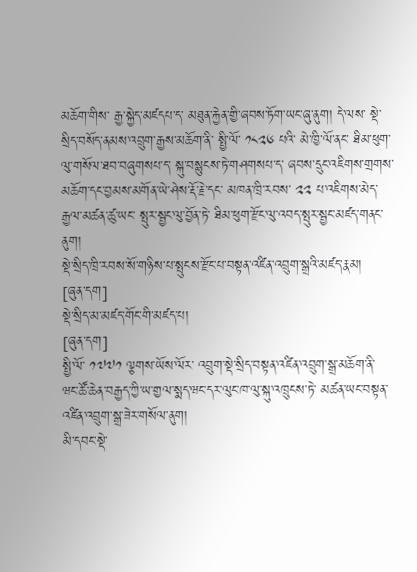མཆོག་གིས་ རྒྱ་སྐྱེད་མཛདཔ་ད་ མཐུན་རྐྱེན་གྱི་ཞབས་ཏོག་ཡང་ཞུ་ནུག། དེ་ལས་ སྡེ་སྲིད་བསོད་ནམས་འབྲུག་རྒྱས་མཆོག་ནི་ སྤྱི་ལོ་ ༡༨༢༦ པའི་ མེ་ཁྱི་ལོ་ནང་ ཐིམ་ཕུག་ལུ་གསོལ་ཐབ་བཞུགསཔ་ད་ སྐུ་བསྙུངས་ཏེ་གཤགསཔ་ད་ ཞབས་དྲུང་འཇིགས་གྲགས་མཆོག་དང་བྱམས་མགོན་ཡེ་ཤེས་རྡོ་རྗེ་དང་ མཁན་ཁྲི་རབས་ ༢༢ པ་འཇིགས་མེད་རྒྱལ་མཚན་ཚུ་ཡང་ སྤུར་སྦྱང་ལུ་བྱོན་ཏེ་ ཐིམ་ཕུག་རྫོང་ལུ་འབད་སྤུར་སྦྱང་མཛད་གནང་ནུག།
སྡེ་སྲིད་ཁྲི་རབས་སོ་གཉིས་པ་སྤུངས་རྫོང་པ་བསྟན་འཛིན་འབྲུག་སྒྲའི་མཛད་རྣམ།
[ཞུན་དག]
སྡེ་སྲིད་མ་མཛད་གོང་གི་མཛད་པ།
[ཞུན་དག]
སྤྱི་ལོ་ ༡༧༧༡ ལྕགས་ཡོས་ལོར་ འབྲུག་སྡེ་སྲིད་བསྟན་འཛིན་འབྲུག་སྒྲ་མཆོག་ནི་ ཝང་ཚོ་ཆེན་བརྒྱད་ཀྱི་ཡ་གྱལ་སྨད་ཝང་དར་ལུང་ཁ་ལུ་སྐུ་འཁྲུངས་ཏེ་ མཚན་ཡང་བསྟན་འཛིན་འབྲུག་སྒྲ་ཟེར་གསོལ་ནུག།
མི་དབང་སྡེ་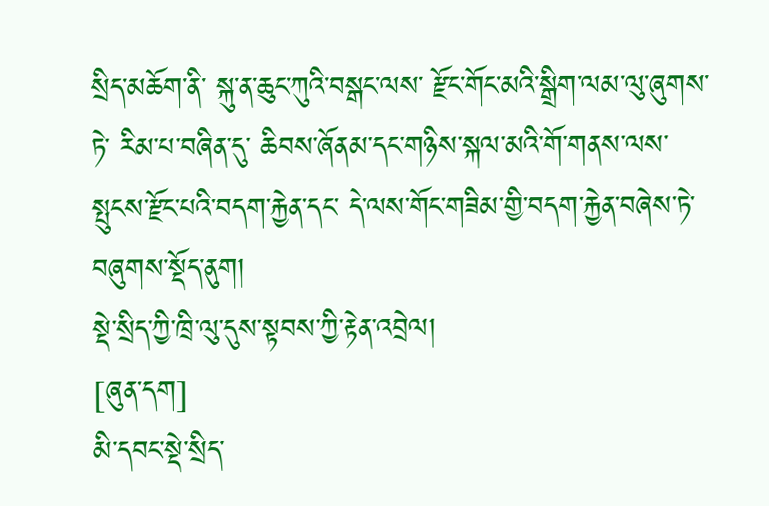སྲིད་མཆོག་ནི་ སྐུ་ན་ཆུང་ཀུའི་བསྒང་ལས་ རྫོང་གོང་མའི་སྒྲིག་ལམ་ལུ་ཞུགས་ཏེ་ རིམ་པ་བཞིན་དུ་ ཆིབས་ཞོནམ་དང་གཉིས་སྐལ་མའི་གོ་གནས་ལས་ སྤུངས་རྫོང་པའི་བདག་རྐྱེན་དང་ དེ་ལས་གོང་གཟིམ་གྱི་བདག་རྐྱེན་བཞེས་ཏེ་བཞུགས་སྡོད་ནུག།
སྡེ་སྲིད་ཀྱི་ཁྲི་ལུ་དུས་སྟབས་ཀྱི་རྟེན་འབྲེལ།
[ཞུན་དག]
མི་དབང་སྡེ་སྲིད་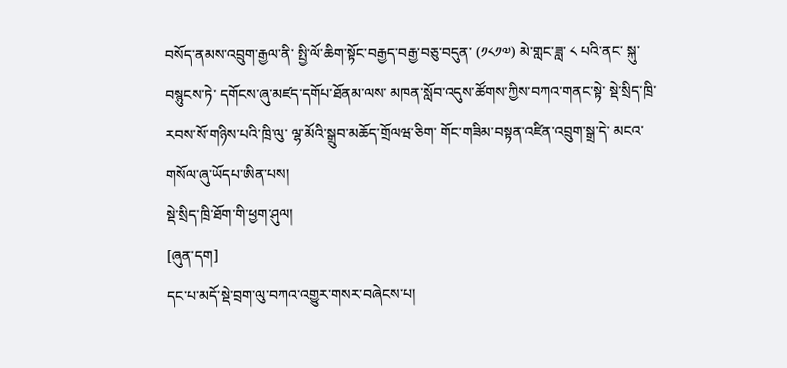བསོད་ནམས་འབྲུག་རྒྱལ་ནི་ སྤྱི་ལོ་ཆིག་སྟོང་བརྒྱད་བརྒྱ་བཅུ་བདུན་ (༡༨༡༧) མེ་གླང་ཟླ་ ༨ པའི་ནང་ སྐུ་བསྙུངས་ཏེ་ དགོངས་ཞུ་མཛད་དགོཔ་ཐོནམ་ལས་ མཁན་སློབ་འདུས་ཚོགས་ཀྱིས་བཀའ་གནང་སྟེ་ སྡེ་སྲིད་ཁྲི་རབས་སོ་གཉིས་པའི་ཁྲི་ལུ་ ལྷ་མོའི་སྒྲུབ་མཆོད་གྲོལཝ་ཅིག་ གོང་གཟིམ་བསྟན་འཛིན་འབྲུག་སྒྲ་དེ་ མངའ་གསོལ་ཞུ་ཡོདཔ་ཨིན་པས།
སྡེ་སྲིད་ཁྲི་ཐོག་གི་ཕྱག་ཤུལ།
[ཞུན་དག]
དང་པ་མདོ་སྡེ་བྲག་ལུ་བཀའ་འགྱུར་གསར་བཞེངས་པ།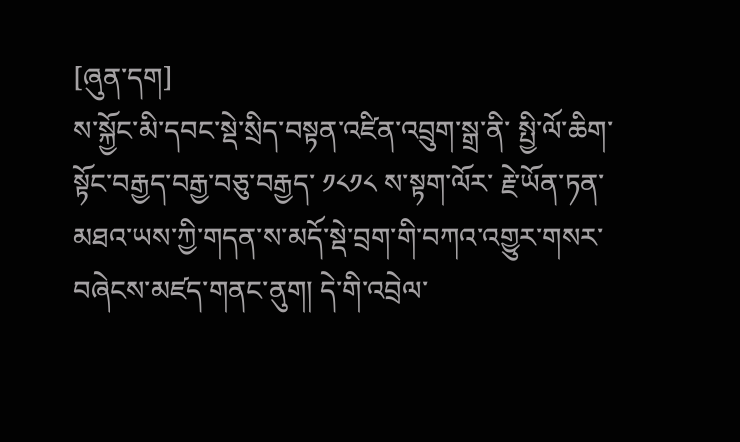[ཞུན་དག]
ས་སྐྱོང་མི་དབང་སྡེ་སྲིད་བསྟན་འཛིན་འབྲུག་སྒྲ་ནི་ སྤྱི་ལོ་ཆིག་སྟོང་བརྒྱད་བརྒྱ་བཅུ་བརྒྱད་ ༡༨༡༨ ས་སྟག་ལོར་ རྗེ་ཡོན་ཏན་མཐའ་ཡས་ཀྱི་གདན་ས་མདོ་སྡེ་བྲག་གི་བཀའ་འགྱུར་གསར་བཞེངས་མཛད་གནང་ནུག། དེ་གི་འབྲེལ་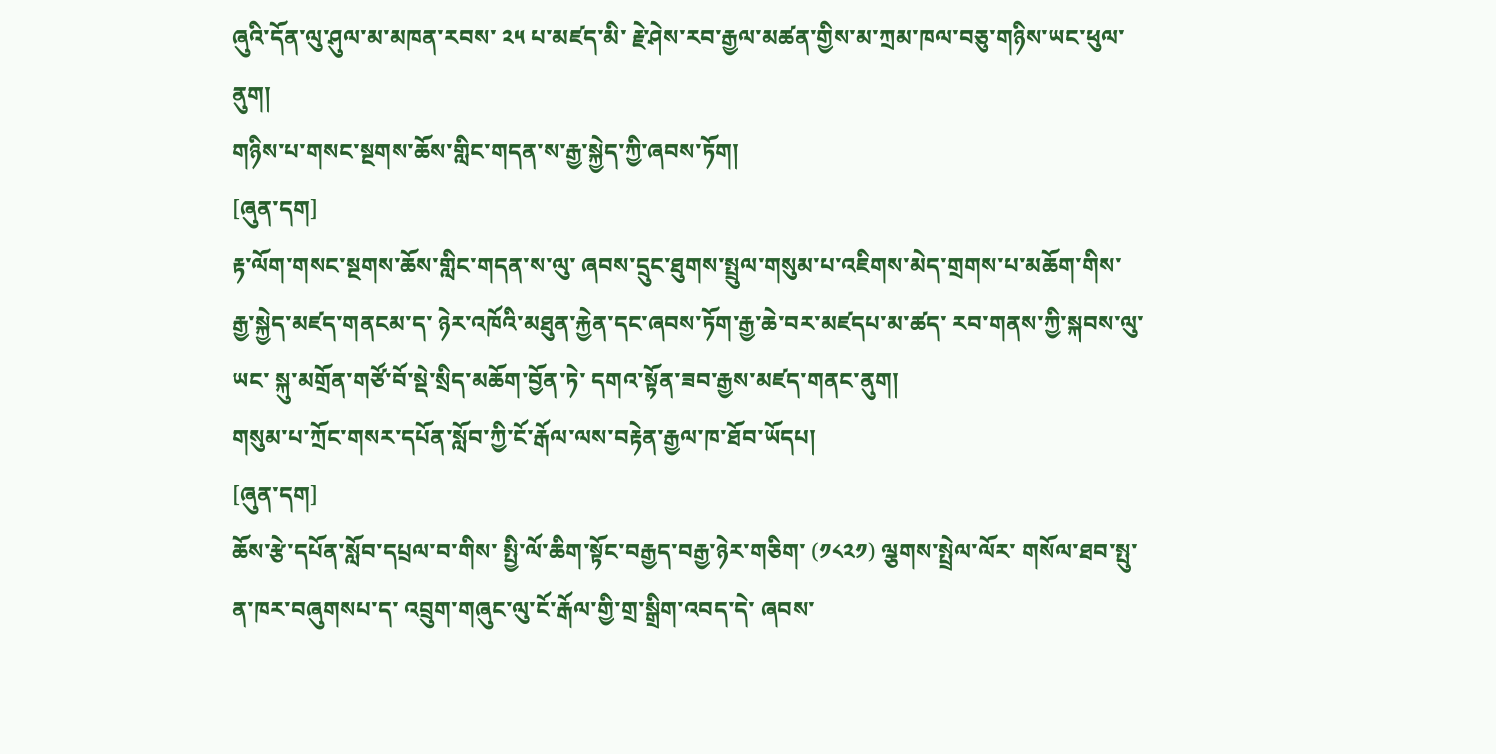ཞུའི་དོན་ལུ་ཤུལ་མ་མཁན་རབས་ ༢༥ པ་མཛད་མི་ རྗེ་ཤེས་རབ་རྒྱལ་མཚན་གྱིས་མ་ཀྲམ་ཁལ་བཅུ་གཉིས་ཡང་ཕུལ་ནུག།
གཉིས་པ་གསང་སྔགས་ཆོས་གླིང་གདན་ས་རྒྱ་སྐྱེད་ཀྱི་ཞབས་ཏོག།
[ཞུན་དག]
རྟ་ལོག་གསང་སྔགས་ཆོས་གླིང་གདན་ས་ལུ་ ཞབས་དྲུང་ཐུགས་སྤྲུལ་གསུམ་པ་འཇིགས་མེད་གྲགས་པ་མཆོག་གིས་ རྒྱ་སྐྱེད་མཛད་གནངམ་ད་ ཉེར་འཁོའི་མཐུན་རྐྱེན་དང་ཞབས་ཏོག་རྒྱ་ཆེ་བར་མཛདཔ་མ་ཚད་ རབ་གནས་ཀྱི་སྐབས་ལུ་ཡང་ སྐུ་མགྲོན་གཙོ་བོ་སྡེ་སྲིད་མཆོག་བྱོན་ཏེ་ དགའ་སྟོན་ཟབ་རྒྱས་མཛད་གནང་ནུག།
གསུམ་པ་ཀྲོང་གསར་དཔོན་སློབ་ཀྱི་ངོ་རྒོལ་ལས་བརྟེན་རྒྱལ་ཁ་ཐོབ་ཡོདཔ།
[ཞུན་དག]
ཆོས་རྩེ་དཔོན་སློབ་དཔྲལ་བ་གིས་ སྤྱི་ལོ་ཆིག་སྟོང་བརྒྱད་བརྒྱ་ཉེར་གཅིག་ (༡༨༢༡) ལྕགས་སྤྲེལ་ལོར་ གསོལ་ཐབ་སྤུ་ན་ཁར་བཞུགསཔ་ད་ འབྲུག་གཞུང་ལུ་ངོ་རྒོལ་གྱི་གྲ་སྒྲིག་འབད་དེ་ ཞབས་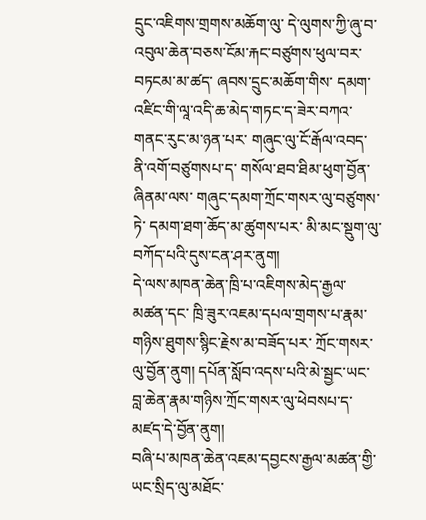དྲུང་འཇིགས་གྲགས་མཆོག་ལུ་ དེ་ལུགས་ཀྱི་ཞུ་བ་འབུལ་ཆེན་བཅས་ངོམ་རྐང་བཙུགས་ཕུལ་བར་བཏངམ་མ་ཚད་ ཞབས་དྲུང་མཆོག་གིས་ དམག་འཛིང་གི་ལཱ་འདི་ཆ་མེད་གཏང་ད་ཟེར་བཀའ་གནང་རུང་མ་ཉན་པར་ གཞུང་ལུ་ངོ་རྒོལ་འབད་ནི་འགོ་བཙུགསཔ་ད་ གསོལ་ཐབ་ཐིམ་ཕུག་བྱོན་ཞིནམ་ལས་ གཞུང་དམག་ཀྲོང་གསར་ལུ་བཙུགས་ཏེ་ དམག་ཐག་ཆོད་མ་ཚུགས་པར་ མི་མང་སྡུག་ལུ་བཀོད་པའི་དུས་ངན་ཤར་ནུག།
དེ་ལས་མཁན་ཆེན་ཁྲི་པ་འཇིགས་མེད་རྒྱལ་མཚན་དང་ ཁྲི་ཟུར་འཇམ་དཔལ་གྲགས་པ་རྣམ་གཉིས་ཐུགས་སྙིང་རྗེས་མ་བཟོད་པར་ ཀྲོང་གསར་ལུ་བྱོན་ནུག། དཔོན་སློབ་འདས་པའི་མེ་སྦྱང་ཡང་ བླ་ཆེན་རྣམ་གཉིས་ཀྲོང་གསར་ལུ་ཕེབསཔ་ད་མཛད་དེ་བྱོན་ནུག།
བཞི་པ་མཁན་ཆེན་འཇམ་དབྱངས་རྒྱལ་མཚན་གྱི་ཡང་སྲིད་ལུ་མཐོང་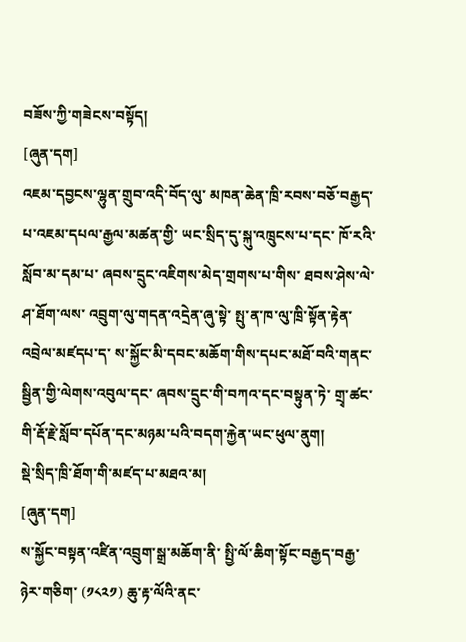བཟོས་ཀྱི་གཟེངས་བསྟོད།
[ཞུན་དག]
འཇམ་དབྱངས་ལྷུན་གྲུབ་འདི་བོད་ལུ་ མཁན་ཆེན་ཁྲི་རབས་བཅོ་བརྒྱད་པ་འཇམ་དཔལ་རྒྱལ་མཚན་གྱི་ ཡང་སྲིད་དུ་སྐུ་འཁྲུངས་པ་དང་ ཁོ་རའི་སློབ་མ་དམ་པ་ ཞབས་དྲུང་འཇིགས་མེད་གྲགས་པ་གིས་ ཐབས་ཤེས་ལེ་ཤ་ཐོག་ལས་ འབྲུག་ལུ་གདན་འདྲེན་ཞུ་སྟེ་ སྤུ་ན་ཁ་ལུ་ཁྲི་སྟོན་རྟེན་འབྲེལ་མཛདཔ་ད་ ས་སྐྱོང་མི་དབང་མཆོག་གིས་དཔང་མཐོ་བའི་གནང་སྦྱིན་གྱི་ལེགས་འབུལ་དང་ ཞབས་དྲུང་གི་བཀའ་དང་བསྟུན་ཏེ་ གྲྭ་ཚང་གི་རྡོ་རྗེ་སློབ་དཔོན་དང་མཉམ་པའི་བདག་རྐྱེན་ཡང་ཕུལ་ནུག།
སྡེ་སྲིད་ཁྲི་ཐོག་གི་མཛད་པ་མཐའ་མ།
[ཞུན་དག]
ས་སྐྱོང་བསྟན་འཛིན་འབྲུག་སྒྲ་མཆོག་ནི་ སྤྱི་ལོ་ཆིག་སྟོང་བརྒྱད་བརྒྱ་ཉེར་གཅིག་ (༡༨༢༡) ཆུ་རྟ་ལོའི་ནང་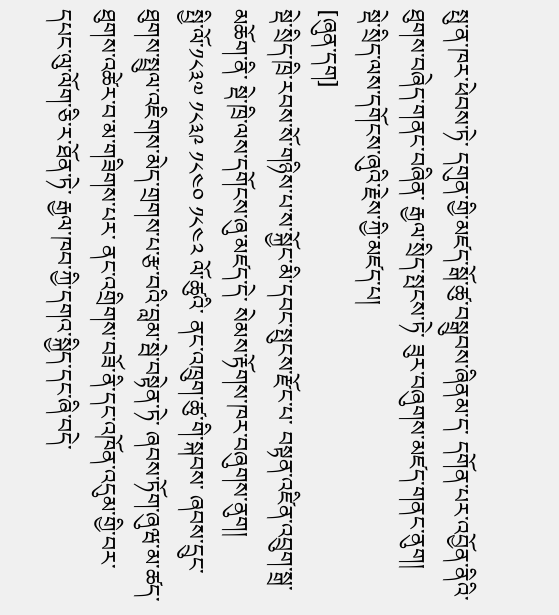སྤུ་ན་ཁར་ཕེབས་ཏེ་ དགུན་གྱི་མཛད་སྒོ་ཚུ་བསྒྲུབས་ཞིནམ་ད་ དགོན་པར་འབྱོན་ནིའི་ཐུགས་བཞེད་གནང་བཞིན་ རྒྱལ་སྲིད་སྤངས་ཏེ་ ཟུར་བཞུགས་མཛད་གནང་ནུག།
སྡེ་སྲིད་ལས་དགོངས་ཞུའི་རྗེས་ཀྱི་མཛད་པ།
[ཞུན་དག]
སྡེ་སྲིད་ཁྲི་རབས་སོ་གཉིས་པ་ས་སྐྱོང་མི་དབང་སྤུངས་རྫོང་པ་ བསྟན་འཛིན་འབྲུག་སྒྲ་མཆོག་ནི་ སྡེ་ཁྲི་ལས་དགོངས་ཞུ་མཛད་དེ་ སེམས་རྟོགས་ཁར་བཞུགས་ནུག།
སྤྱི་ལོ་༡༨༣༧ ༡༨༣༩ ༡༨༤༠ ༡༨༤༢ ལོ་ཚུའི་ ནང་འཁྲུག་ཚུ་གི་སྐབས་ ཞབས་དྲུང་ཐུགས་སྤྲུལ་འཇིགས་མེད་གྲགས་པ་རྩ་བའི་བླམ་སྦེ་བསྟེན་ཏེ་ ཞབས་ཏོག་ཞུཝ་མ་ཚད་ ཐུགས་འཚེར་བ་མ་གཟིགས་པར་ ནང་འགྲིགས་བཟོ་ནི་དང་འཁོན་འདུམ་གྱི་བར་དཔང་ལུ་ལོག་ཅི་ར་ཐོན་ཏེ་ རྒྱལ་ཁབ་ཀྱི་དགའ་སྐྱིད་དང་ཞི་བདེ་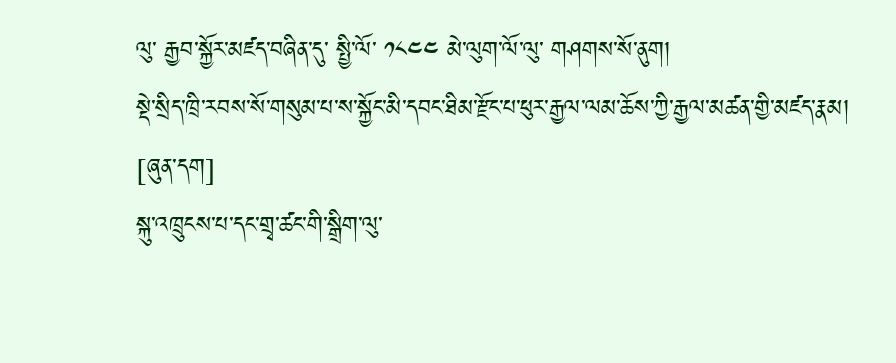ལུ་ རྒྱབ་སྐྱོར་མཛད་བཞིན་དུ་ སྤྱི་ལོ་ ༡༨༤༤ མེ་ལུག་ལོ་ལུ་ གཤགས་སོ་ནུག།
སྡེ་སྲིད་ཁྲི་རབས་སོ་གསུམ་པ་ས་སྐྱོང་མི་དབང་ཐིམ་རྫོང་པ་ཕུར་རྒྱལ་ལམ་ཆོས་ཀྱི་རྒྱལ་མཚན་གྱི་མཛད་རྣམ།
[ཞུན་དག]
སྐུ་འཁྲུངས་པ་དང་གྲྭ་ཚང་གི་སྒྲིག་ལུ་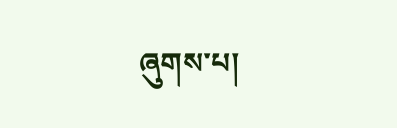ཞུགས་པ།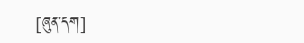[ཞུན་དག]